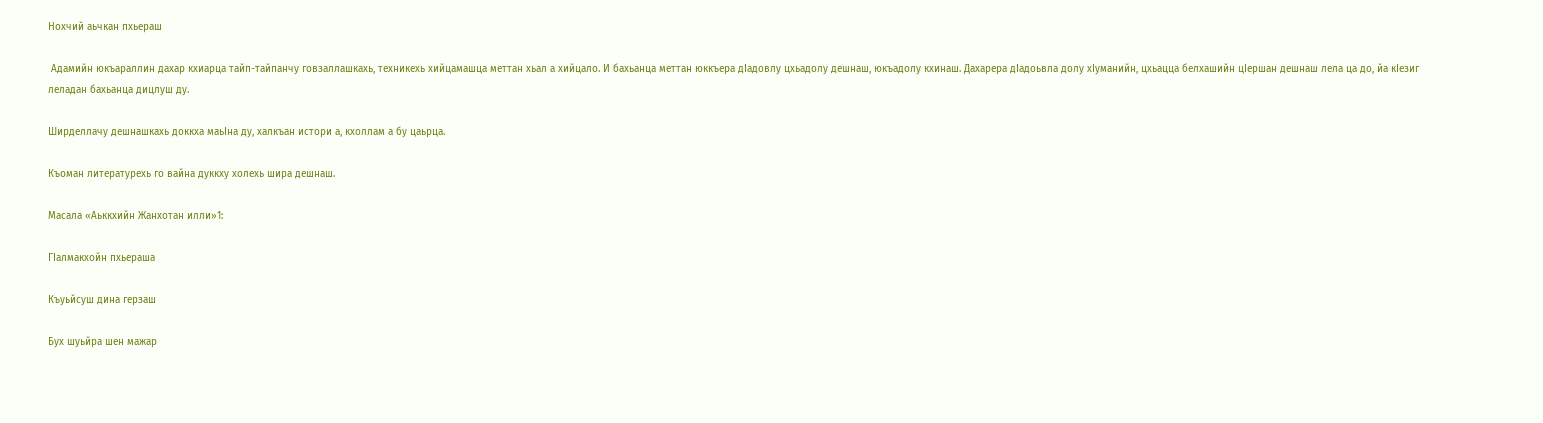Нохчий аьчкан пхьераш

 Адамийн юкъараллин дахар кхиарца тайп-тайпанчу говзаллашкахь, техникехь хийцамашца меттан хьал а хийцало. И бахьанца меттан юккъера дІадовлу цхьадолу дешнаш, юкъадолу кхинаш. Дахарера дІадоьвла долу хІуманийн, цхьацца белхашийн цІершан дешнаш лела ца до, йа кІезиг леладан бахьанца дицлуш ду.

Ширделлачу дешнашкахь доккха маьІна ду, халкъан истори а, кхоллам а бу цаьрца.

Къоман литературехь го вайна дуккху холехь шира дешнаш.

Масала «Аьккхийн Жанхотан илли»1:

ГІалмакхойн пхьераша

Къуьйсуш дина герзаш

Бух шуьйра шен мажар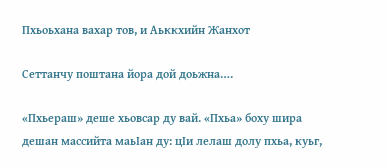Пхьоьхана вахар тов, и Аьккхийн Жанхот

Сеттанчу поштана йора дой доьжна….

«Пхьераш» деше хьовсар ду вай. «Пхьа» боху шира дешан массийта маьІан ду: цІи лелаш долу пхьа, куьг,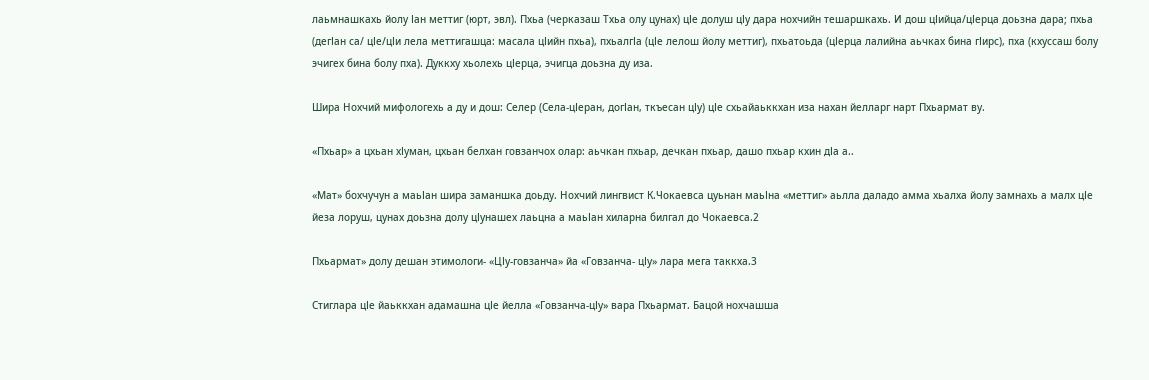лаьмнашкахь йолу Іан меттиг (юрт, эвл). Пхьа (черказаш Тхьа олу цунах) цІе долуш цІу дара нохчийн тешаршкахь. И дош цІийца/цІерца доьзна дара; пхьа (дегІан са/ цІе/цІи лела меттигашца: масала цІийн пхьа), пхьалгІа (цІе лелош йолу меттиг), пхьатоьда (цІерца лалийна аьчках бина гІирс), пха (кхуссаш болу эчигех бина болу пха). Дуккху хьолехь цІерца, эчигца доьзна ду иза.

Шира Нохчий мифологехь а ду и дош: Селер (Села-цІеран, догІан, ткъесан цІу) цІе схьайаьккхан иза нахан йелларг нарт Пхьармат ву.

«Пхьар» а цхьан хІуман, цхьан белхан говзанчох олар: аьчкан пхьар, дечкан пхьар, дашо пхьар кхин дІа а..

«Мат» бохчучун а маьІан шира заманшка доьду. Нохчий лингвист К.Чокаевса цуьнан маьІна «меттиг» аьлла даладо амма хьалха йолу замнахь а малх цІе йеза лоруш, цунах доьзна долу цІунашех лаьцна а маьІан хиларна билгал до Чокаевса.2

Пхьармат» долу дешан этимологи- «ЦІу-говзанча» йа «Говзанча- цІу» лара мега таккха.3

Стиглара цІе йаьккхан адамашна цІе йелла «Говзанча-цІу» вара Пхьармат. Бацой нохчашша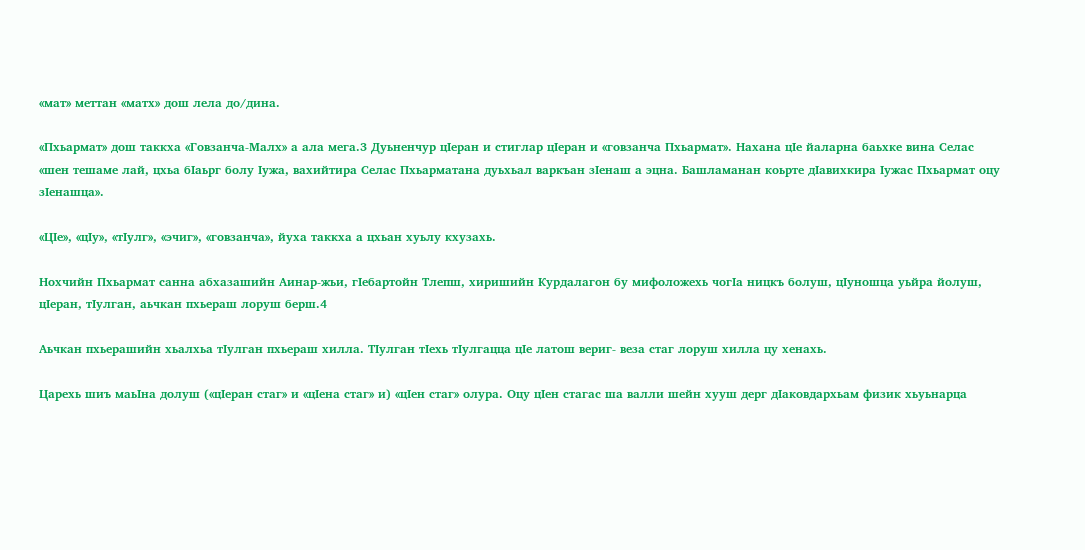«мат» меттан «матх» дош лела до/дина.

«Пхьармат» дош таккха «Говзанча-Малх» а ала мега.3 Дуьненчур цІеран и стиглар цІеран и «говзанча Пхьармат». Нахана цІе йаларна баьхке вина Селас «шен тешаме лай, цхьа бІаьрг болу Іужа, вахийтира Селас Пхьарматана дуьхьал варкъан зІенаш а эцна. Башламанан коьрте дІавихкира Іужас Пхьармат оцу зІенашца».

«ЦІе», «цІу», «тІулг», «эчиг», «говзанча», йуха таккха а цхьан хуьлу кхузахь.

Нохчийн Пхьармат санна абхазашийн Аинар-жьи, гІебартойн Тлепш, хиришийн Курдалагон бу мифоложехь чогІа ницкъ болуш, цІуношца уьйра йолуш, цІеран, тІулган, аьчкан пхьераш лоруш берш.4

Аьчкан пхьерашийн хьалхьа тІулган пхьераш хилла. ТІулган тІехь тІулгацца цІе латош вериг- веза стаг лоруш хилла цу хенахь.

Царехь шиъ маьІна долуш («цІеран стаг» и «цІена стаг» и) «цІен стаг» олура. Оцу цІен стагас ша валли шейн хууш дерг дІаковдархьам физик хьуьнарца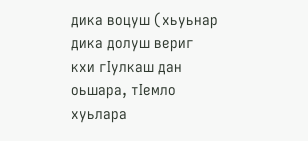дика воцуш (хьуьнар дика долуш вериг кхи гІулкаш дан оьшара, тІемло хуьлара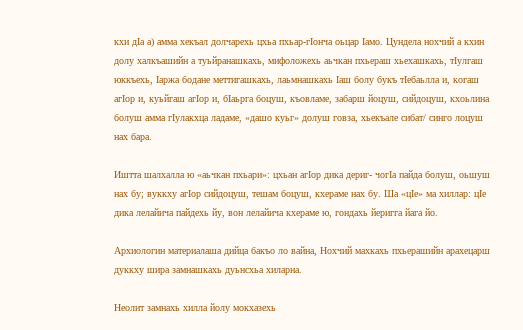кхи дІа а) амма хекъал долчарехь цхьа пхьар-гІонча оьцар Іамо. Цундела нохчий а кхин долу халкъашийн а туьйранашкахь, мифоложехь аьчкан пхьераш хьехашкахь, тІулгаш юккъехь, Іаржа бодане меттигашкахь, лаьмнашкахь Іаш болу букъ тІебаьлла и, когаш агІор и, куьйгаш агІор и, бІаьрга боцуш, къовламе, забарш йоцуш, сийдоцуш, кхоьлина болуш амма гІулакхца ладаме, «дашо куьг» долуш говза, хьекъале сибат/ синго лоцуш нах бара.

Иштта шалхалла ю «аьчкан пхьари»: цхьан агІор дика дериг- чогІа пайда болуш, оьшуш нах бу; вуккху агІор сийдоцуш, тешам боцуш, кхераме нах бу. Ша «цІе» ма хиллар: цІе дика лелайича пайдехь йу, вон лелайича кхераме ю, гондахь йеригга йага йо.

Архиологин материалаша дийца бакъо ло вайна, Нохчий махкахь пхьерашийн арахецарш дуккху шира замнашкахь дуьнсхьа хиларна.

Неолит замнахь хилла йолу мокхазехь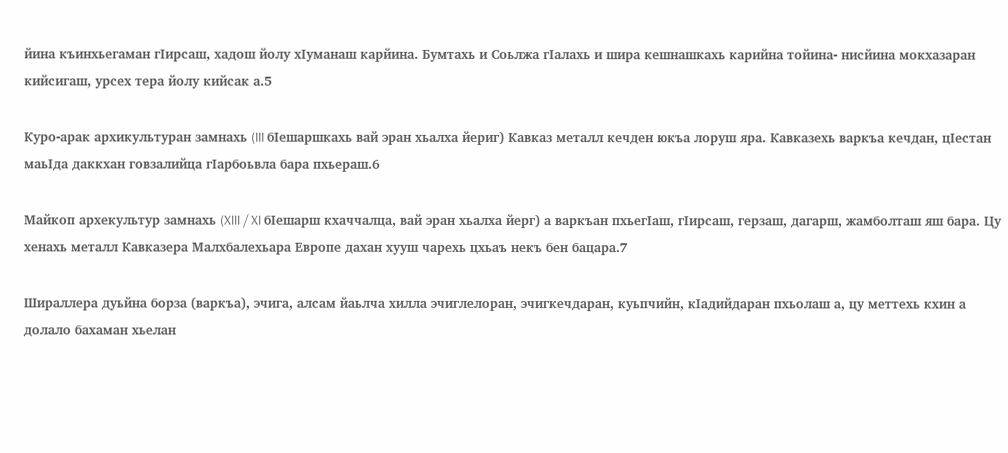йина къинхьегаман гІирсаш, хадош йолу хІуманаш карйина. Бумтахь и Соьлжа гІалахь и шира кешнашкахь карийна тойина- нисйина мокхазаран кийсигаш, урсех тера йолу кийсак а.5

Куро-арак архикультуран замнахь (III бІешаршкахь вай эран хьалха йериг) Кавказ металл кечден юкъа лоруш яра. Кавказехь варкъа кечдан, цІестан маьІда даккхан говзалийца гІарбоьвла бара пхьераш.6

Майкоп архекультур замнахь (XIII / XI бІешарш кхаччалца, вай эран хьалха йерг) а варкъан пхьегІаш, гІирсаш, герзаш, дагарш, жамболташ яш бара. Цу хенахь металл Кавказера Малхбалехьара Европе дахан хууш чарехь цхьаъ некъ бен бацара.7

Шираллера дуьйна борза (варкъа), эчига, алсам йаьлча хилла эчиглелоран, эчигкечдаран, куьпчийн, кIадийдаран пхьолаш а, цу меттехь кхин а долало бахаман хьелан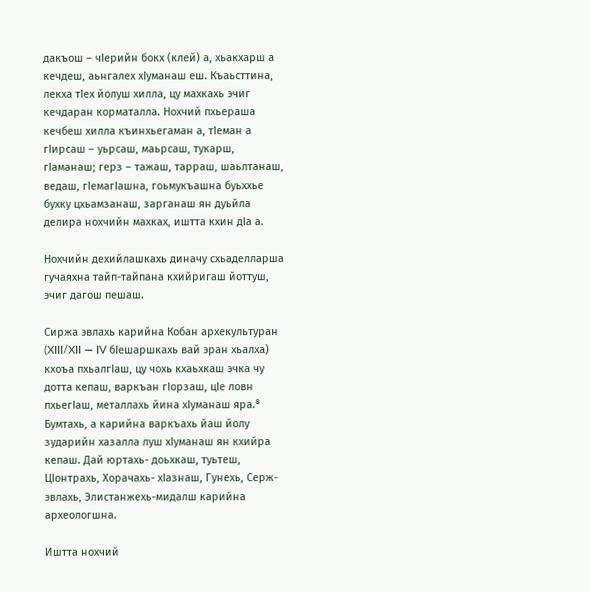дакъош – чIерийн бокх (клей) а, хьакхарш а кечдеш, аьнгалех хIуманаш еш. Къаьсттина, лекха тIех йолуш хилла, цу махкахь эчиг кечдаран корматалла. Нохчий пхьераша кечбеш хилла къинхьегаман а, тIеман а гIирсаш – уьрсаш, маьрсаш, тукарш, гIаманаш; герз – тажаш, тарраш, шаьлтанаш, ведаш, гIемагIашна, гоьмукъашна буьххье бухку цхьамзанаш, зарганаш ян дуьйла делира нохчийн махках, иштта кхин дІа а.

Нохчийн дехийлашкахь диначу схьаделларша гучаяхна тайп-тайпана кхийригаш йоттуш, эчиг дагош пешаш.

Сиржа эвлахь карийна Кобан архекультуран (XIII/XII — IV бІешаршкахь вай эран хьалха) кхоъа пхьалгІаш, цу чохь кхаьхкаш эчка чу дотта кепаш, варкъан гІорзаш, цІе ловн пхьегІаш, металлахь йина хІуманаш яра.⁸ Бумтахь, а карийна варкъахь йаш йолу зударийн хазалла луш хІуманаш ян кхийра кепаш. Дай юртахь- доьхкаш, туьтеш, ЦІонтрахь, Хорачахь- хІазнаш, Гунехь, Серж-эвлахь, Элистанжехь-мидалш карийна археологшна.

Иштта нохчий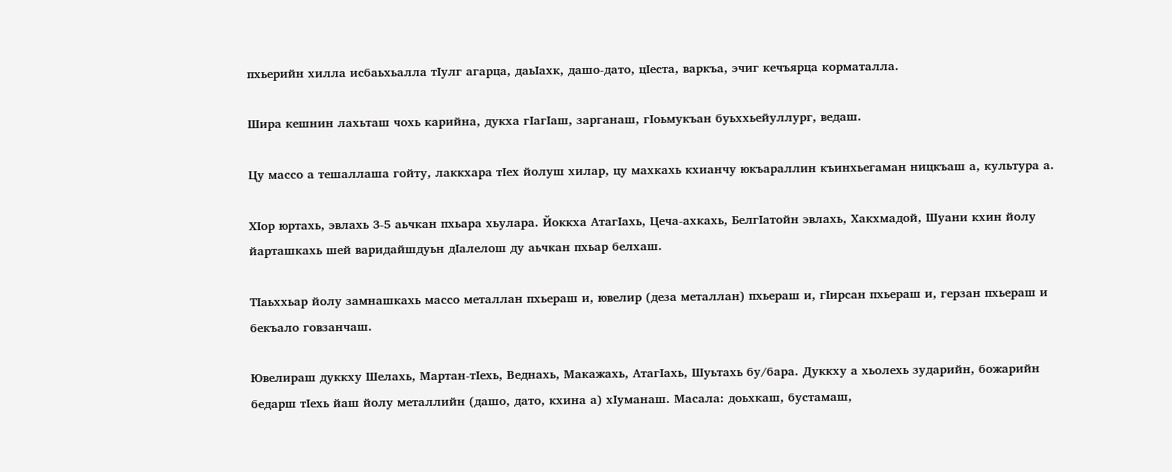пхьерийн хилла исбаьхьалла тIулг агарца, даьIахк, дашо-дато, цІеста, варкъа, эчиг кечъярца корматалла.

Шира кешнин лахьташ чохь карийна, дукха гІагІаш, зарганаш, гІоьмукъан буьххьейуллург, ведаш.

Цу массо а тешаллаша гойту, лаккхара тIех йолуш хилар, цу махкахь кхианчу юкъараллин къинхьегаман ницкъаш а, культура а.

ХІор юртахь, эвлахь 3-5 аьчкан пхьара хьулара. Йоккха АтагІахь, Цеча-ахкахь, БелгІатойн эвлахь, Хакхмадой, Шуани кхин йолу йарташкахь шей варидайшдуьн дІалелош ду аьчкан пхьар белхаш.

ТІаьххьар йолу замнашкахь массо металлан пхьераш и, ювелир (деза металлан) пхьераш и, гІирсан пхьераш и, герзан пхьераш и бекъало говзанчаш.

Ювелираш дуккху Шелахь, Мартан-тІехь, Веднахь, Макажахь, АтагІахь, Шуьтахь бу/бара. Дуккху а хьолехь зударийн, божарийн бедарш тІехь йаш йолу металлийн (дашо, дато, кхина а) хІуманаш. Масала: доьхкаш, бустамаш,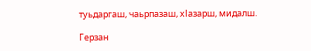туьдаргаш, чаьрпазаш, хІазарш, мидалш.

Герзан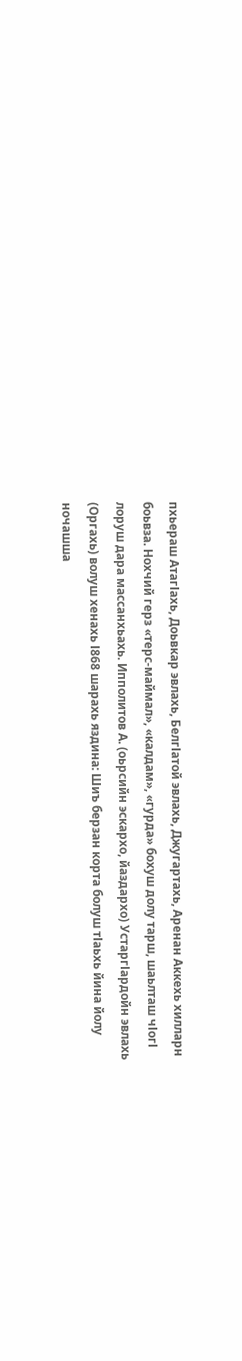пхьераш АтагІахь, Доьвкар эвлахь, БелгІатой эвлахь, Джугартахь, Аренан Аккехь хилларн боьвза. Нохчий герз «терс-маймал», «калдам», «гурда» бохуш долу тарш, шаьлташ чІогІ лоруш дара массанхьахь. Ипполитов А. (оьрсийн эскархо, йаздархо) УстаргІардойн эвлахь (Оргахь) волуш хенахь І868 шарахь яздина: Шиъ берзан корта болуш тІаьхь йина йолу ночашша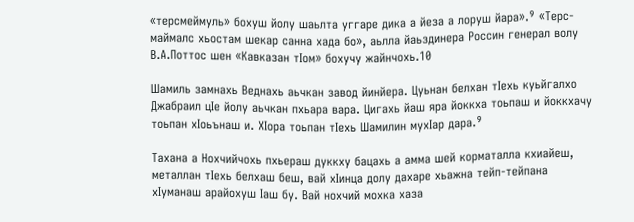«терсмеймуль» бохуш йолу шаьлта уггаре дика а йеза а лоруш йара».⁹ «Терс-маймалс хьостам шекар санна хада бо», аьлла йаьздинера Россин генерал волу В.А.Поттос шен «Кавказан тІом» бохучу жайнчохь.10

Шамиль замнахь Веднахь аьчкан завод йинйера. Цуьнан белхан тІехь куьйгалхо Джабраил цІе йолу аьчкан пхьара вара. Цигахь йаш яра йоккха тоьпаш и йоккхачу тоьпан хІоьънаш и. ХІора тоьпан тІехь Шамилин мухІар дара.⁹

Тахана а Нохчийчохь пхьераш дуккху бацахь а амма шей корматалла кхиайеш, металлан тІехь белхаш беш, вай хІинца долу дахаре хьажна тейп-тейпана хІуманаш арайохуш Іаш бу. Вай нохчий мохка хаза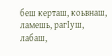беш керташ, коьвнаш, ламешь, рагІуш, лабаш,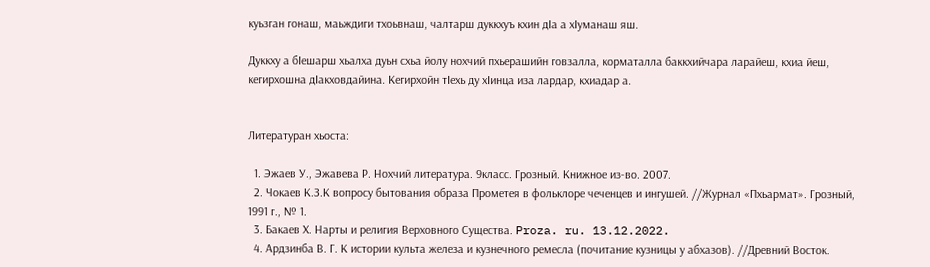куьзган гонаш, маьждиги тхоьвнаш, чалтарш дуккхуъ кхин дІа а хІуманаш яш.

Дуккху а бІешарш хьалха дуьн схьа йолу нохчий пхьерашийн говзалла, корматалла баккхийчара ларайеш, кхиа йеш, кегирхошна дІакховдайина. Кегирхойн тІехь ду хІинца иза лардар, кхиадар а.


Литературан хьоста:

  1. Эжаев У., Эжавева Р. Нохчий литература. 9класс. Грозный. Книжное из-во. 2007.
  2. Чокаев К.З.К вопросу бытования образа Прометея в фольклоре чеченцев и ингушей. //Журнал «Пхьармат». Грозный, 1991 г., № 1.
  3. Бакаев Х. Нарты и религия Верховного Существа. Proza. ru. 13.12.2022.
  4. Ардзинба В. Г. К истории культа железа и кузнечного ремесла (почитание кузницы у абхазов). //Древний Восток.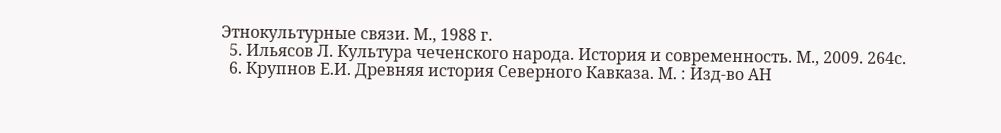Этнокультурные связи. М., 1988 г.
  5. Ильясов Л. Культура чеченского народа. История и современность. М., 2009. 264с.
  6. Крупнов Е.И. Древняя история Северного Кавказа. М. : Изд-во АН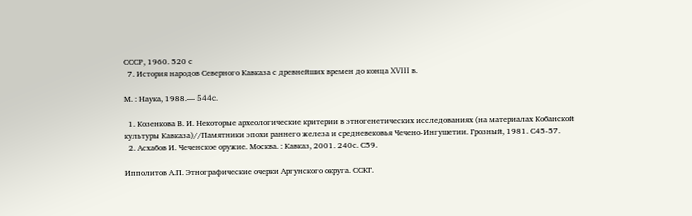СССР, 1960. 520 с
  7. История народов Северного Кавказа с древнейших времен до конца XVIII в.

М. : Наука, 1988.— 544c.

  1. Козенкова В. И. Некоторые археологические критерии в этногенетических исследованиях (на материалах Кобанской культуры Кавказа)//Памятники эпохи раннего железа и средневековья Чечено-Ингушетии. Грозный, 1981. С45-57.
  2. Асхабов И. Чеченское оружие. Москва. : Кавказ, 2001. 240с. С59.

Ипполитов А.П. Этнографические очерки Аргунского округа. ССКГ.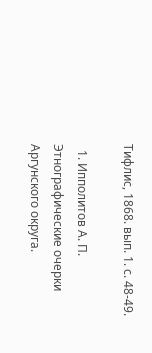Тифлис, 1868. вып. 1. с. 48-49.

  1. Ипполитов А. П. Этнографические очерки Аргунского округа.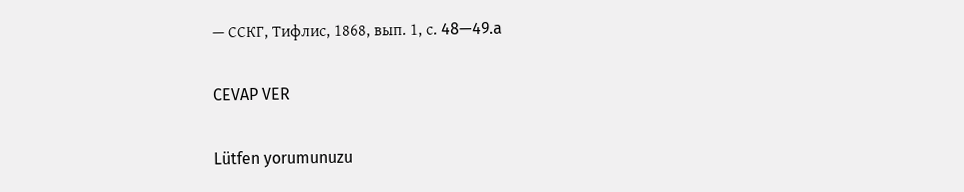— ССКГ, Тифлис, 1868, вып. 1, с. 48—49.a

CEVAP VER

Lütfen yorumunuzu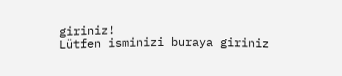giriniz!
Lütfen isminizi buraya giriniz